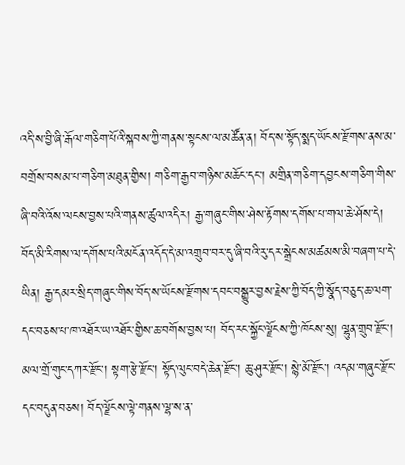འདི་ས་བྱི་ཞི་རྒོལ་གཅིག་པོའི་སྐབས་ཀྱི་གནས་སྟངས་ལ་མཚོན་ན། བོད་ས་སྟོད་སྨད་ཡོངས་རྫོགས་ནས་མ་བགྲོས་བསམ་པ་གཅིག་མཐུན་གྱིས། གཅིག་རྒྱབ་གཉིས་མཆོང་དང་། མགྲིན་གཅིག་དབྱངས་གཅིག་གིས་ཞི་བའི་འོས་ལངས་བྱས་པའི་གནས་ཚུལ་འདིར། རྒྱ་གཞུང་གིས་ཤེས་རྟོགས་དགོས་པ་གལ་ཆེ་ཤོས་དེ། བོད་མི་རིགས་ལ་དགོས་པའི་མངོན་འདོད་དེ་མ་འགྲུབ་བར་དུ་ཞི་བའི་རུ་དར་སྒྲེངས་མཚམས་མི་བཞག་པ་དེ་ཡིན། རྒྱ་དམར་སྲིད་གཞུང་གིས་བོད་ས་ཡོངས་རྫོགས་དབང་བསྒྱུར་བྱས་རྗེས་ཀྱི་བོད་ཀྱི་སྣོད་བཅུད་ཆ་ལག་དང་བཅས་པ་ཁ་འཐོར་ཡ་འཐོར་གྱིས་ཆ་བགོས་བྱས་པ། བོད་རང་སྐྱོང་ལྗོངས་ཀྱི་ཁོངས་སུ། ལྷུན་གྲུབ་རྫོང་། མལ་གྲོ་གུང་དཀར་རྫོང་། སྟག་རྩེ་རྫོང་། སྟོད་ལུང་བདེ་ཆེན་རྫོང་། ཆུ་ཤུར་རྫོང་། སྙེ་མོ་རྫོང་། འདམ་གཞུང་རྫོང་དང་བདུན་བཅས། བོད་ལྗོངས་ལྟེ་གནས་ལྷ་ས་ན་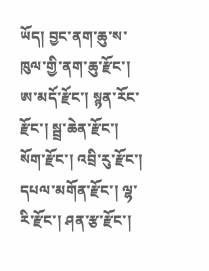ཡོད། བྱང་ནག་ཆུ་ས་ཁུལ་གྱི་ནག་ཆུ་རྫོང་། ཨ་མདོ་རྫོང་། སྙན་རོང་རྫོང་། སྦྲ་ཆེན་རྫོང་། སོག་རྫོང་། འབྲི་རུ་རྫོང་། དཔལ་མགོན་རྫོང་། ལྷ་རི་རྫོང་། ཤན་རྩ་རྫོང་།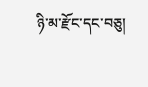ཉི་མ་རྫོང་དང་བཅུ།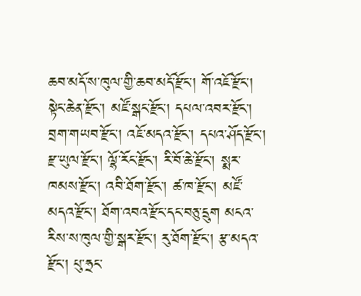ཆབ་མདོ་ས་ཁུལ་གྱི་ཆབ་མདོ་རྫོང་། གོ་འཇོ་རྫོང་། སྟེང་ཆེན་རྫོང་། མཛོ་སྒང་རྫོང་། དཔལ་འབར་རྫོང་། བྲག་གཡབ་རྫོང་། འཇོ་མདའ་རྫོང་། དཔའ་ཤོད་རྫོང་། རྫ་ཡུལ་རྫོང་། ལྷོ་རོང་རྫོང་། རི་བོ་ཆེ་རྫོང་། སྨར་ཁམས་རྫོང་། འབི་ཐོག་རྫོང་། ཚ་ཁ་རྫོང་། མཛོ་མདའ་རྫོང་། ཐོག་འབའ་རྫོང་དང་བཅུ་དྲུག མངའ་རིས་ས་ཁུལ་གྱི་སྒར་རྫོང་། རུ་ཐོག་རྫོང་། རྩ་མདའ་རྫོང་། པུ་ཧྲང་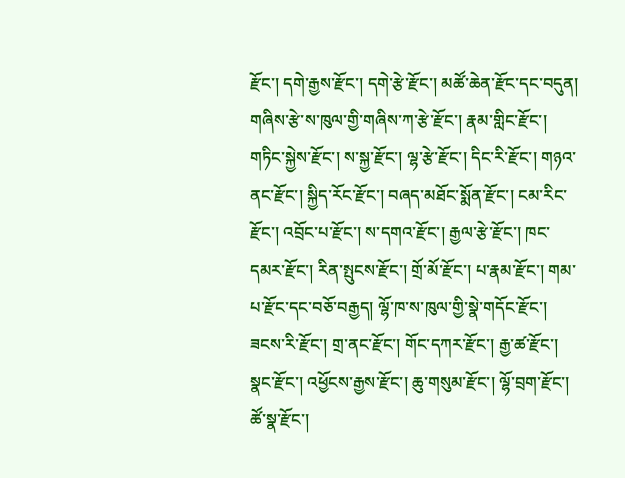རྫོང་། དགེ་རྒྱས་རྫོང་། དགེ་རྩེ་རྫོང་། མཚོ་ཆེན་རྫོང་དང་བདུན། གཞིས་རྩེ་ས་ཁུལ་གྱི་གཞིས་ཀ་རྩེ་རྫོང་། རྣམ་གླིང་རྫོང་། གཏིང་སྐྱེས་རྫོང་། ས་སྐྱ་རྫོང་། ལྷ་རྩེ་རྫོང་། དིང་རི་རྫོང་། གཉའ་ནང་རྫོང་། སྐྱིད་རོང་རྫོང་། བཞད་མཐོང་སྨོན་རྫོང་། ངམ་རིང་རྫོང་། འབྲོང་པ་རྫོང་། ས་དགའ་རྫོང་། རྒྱལ་རྩེ་རྫོང་། ཁང་དམར་རྫོང་། རིན་སྤུངས་རྫོང་། གྲོ་མོ་རྫོང་། པ་རྣམ་རྫོང་། གམ་པ་རྫོང་དང་བཅོ་བརྒྱད། ལྷོ་ཁ་ས་ཁུལ་གྱི་སྣེ་གདོང་རྫོང་། ཟངས་རི་རྫོང་། གྲ་ནང་རྫོང་། གོང་དཀར་རྫོང་། རྒྱ་ཚ་རྫོང་། སྣང་རྫོང་། འཕྱོངས་རྒྱས་རྫོང་། ཆུ་གསུམ་རྫོང་། ལྷོ་བྲག་རྫོང་། ཚོ་སྣ་རྫོང་།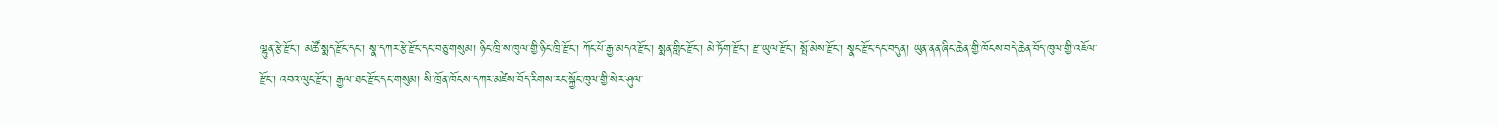ལྷུན་རྩེ་རྫོང་། མཚོ་སྨད་རྫོང་དང་། སྣ་དཀར་རྩེ་རྫོང་དང་བཅུ་གསུམ། ཉིང་ཁྲི་ས་ཁུལ་གྱི་ཉིང་ཁྲི་རྫོང་། ཀོང་པོ་རྒྱ་མདའ་རྫོང་། སྨན་གླིང་རྫོང་། མེ་ཏོག་རྫོང་། རྫ་ཡུལ་རྫོང་། སྤོ་མེས་རྫོང་། སྣང་རྫོང་དང་བདུན། ཡུན་ནན་ཞིང་ཆེན་གྱི་ཁོངས་བདེ་ཆེན་བོད་ཁུལ་གྱི་འཇོལ་རྫོང་། འབའ་ལུང་རྫོང་། རྒྱལ་ཐང་རྫོང་དང་གསུམ། སི་ཁྲོན་ཁོངས་དཀར་མཛེས་བོད་རིགས་རང་སྐྱོང་ཁུལ་གྱི་སེར་ཤུལ་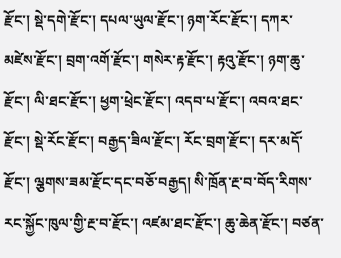རྫོང་། སྡེ་དགེ་རྫོང་། དཔལ་ཡུལ་རྫོང་། ཉག་རོང་རྫོང་། དཀར་མཛེས་རྫོང་། བྲག་འགོ་རྫོང་། གསེར་རྟ་རྫོང་། རྟའུ་རྫོང་། ཉག་ཆུ་རྫོང་། ལི་ཐང་རྫོང་། ཕྱག་ཕྲེང་རྫོང་། འདབ་པ་རྫོང་། འབའ་ཐང་རྫོང་། སྡེ་རོང་རྫོང་། བརྒྱད་ཟིལ་རྫོང་། རོང་བྲག་རྫོང་། དར་མདོ་རྫོང་། ལྕགས་ཟམ་རྫོང་དང་བཅོ་བརྒྱད། སི་ཁྲོན་རྔ་བ་བོད་རིགས་རང་སྐྱོང་ཁུལ་གྱི་རྔ་བ་རྫོང་། འཛམ་ཐང་རྫོང་། ཆུ་ཆེན་རྫོང་། བཙན་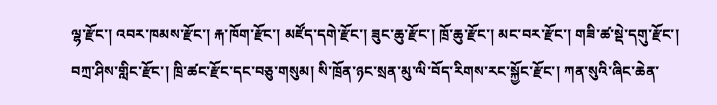ལྷ་རྫོང་། འབར་ཁམས་རྫོང་། རྐ་ཁོག་རྫོང་། མཛོད་དགེ་རྫོང་། ཟུང་ཆུ་རྫོང་། ཁྲོ་ཆུ་རྫོང་། མང་བར་རྫོང་། གཟི་ཚ་སྡེ་དགུ་རྫོང་། བཀྲ་ཤིས་གླིང་རྫོང་། ཁྲི་ཚང་རྫོང་དང་བཅུ་གསུམ། སི་ཁྲོན་ཉང་སྲན་མུ་ལི་བོད་རིགས་རང་སྐྱོང་རྫོང་། ཀན་སུའི་ཞིང་ཆེན་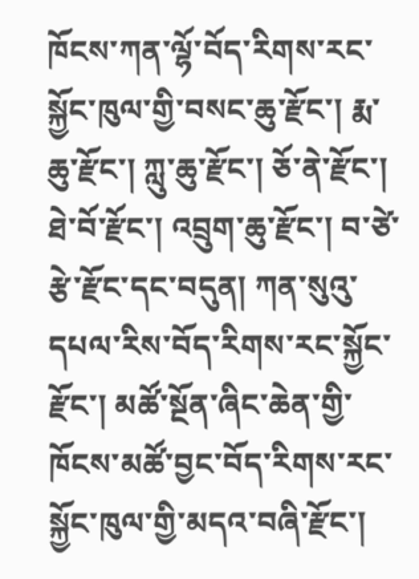ཁོངས་ཀན་ལྷོ་བོད་རིགས་རང་སྐྱོང་ཁུལ་གྱི་བསང་ཆུ་རྫོང་། རྨ་ཆུ་རྫོང་། ཀླུ་ཆུ་རྫོང་། ཅོ་ནེ་རྫོང་། ཐེ་བོ་རྫོང་། འབྲུག་ཆུ་རྫོང་། བ་ཙེ་རྩེ་རྫོང་དང་བདུན། ཀན་སུའུ་དཔལ་རིས་བོད་རིགས་རང་སྐྱོང་རྫོང་། མཚོ་སྔོན་ཞིང་ཆེན་གྱི་ཁོངས་མཚོ་བྱང་བོད་རིགས་རང་སྐྱོང་ཁུལ་གྱི་མདའ་བཞི་རྫོང་།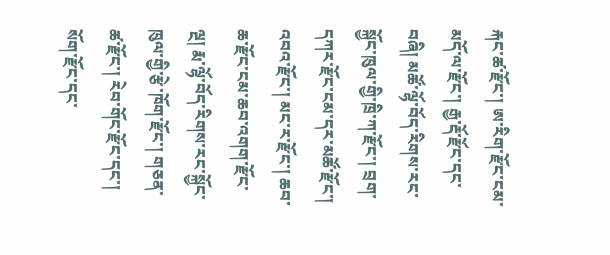རྐང་ཚ་རྫོང་། ཨ་རིག་རྫོང་ངམ་མདོ་ལ་རྫོང་། རྒྱ་རྡོ་རྫོང་དང་བཞི། མཚོ་ལྷོ་བོད་རིགས་རང་སྐྱོང་ཁུལ་གྱི་ཁྲི་ཀ་རྫོང་། བྲག་དཀར་རྫོང་ངམ་དར་མཚོ་རྫོང་། འབའ་རྫོང་། མང་ར་རྫོང་། ཆབ་ཆ་རྫོང་ངམ་ཆབ་འགག་རྫོང་ལྔ། རྨ་ལྷོ་བོད་རིགས་རང་སྐྱོང་ཁུལ་གྱི་རྩེ་ཁོག་རྫོང་། གཅན་ཚ་རྫོང་། རེབ་གོང་རྫོང་དང་། སོག་རྫོང་དང་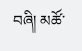བཞི། མཚོ་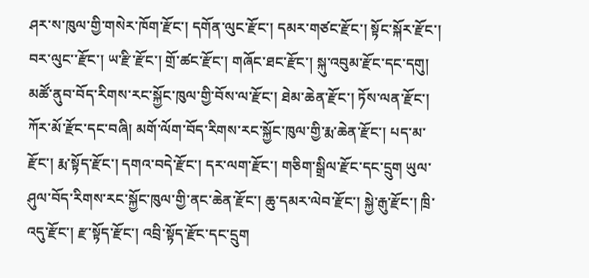ཤར་ས་ཁུལ་གྱི་གསེར་ཁོག་རྫོང་། དགོན་ལུང་རྫོང་། དམར་གཙང་རྫོང་། སྟོང་སྐོར་རྫོང་། བར་ལུང་་རྫོང་། ཡ་རྫི་རྫོང་། གྲོ་ཚང་རྫོང་། གཞོང་ཐང་རྫོང་། སྐུ་འབུམ་རྫོང་དང་དགུ། མཚོ་ནུབ་བོད་རིགས་རང་སྐྱོང་ཁུལ་གྱི་བོས་ལ་རྫོང་། ཐེམ་ཆེན་རྫོང་། ཏོས་ལན་རྫོང་། ཀོར་མོ་རྫོང་དང་བཞི། མགོ་ལོག་བོད་རིགས་རང་སྐྱོང་ཁུལ་གྱི་རྨ་ཆེན་རྫོང་། པད་མ་རྫོང་། རྨ་སྟོད་རྫོང་། དགའ་བདེ་རྫོང་། དར་ལག་རྫོང་། གཅིག་སྒྲིལ་རྫོང་དང་དྲུག ཡུལ་ཤུལ་བོད་རིགས་རང་སྐྱོང་ཁུལ་གྱི་ནང་ཆེན་རྫོང་། ཆུ་དམར་ལེབ་རྫོང་། སྐྱེ་རྒུ་རྫོང་། ཁྲི་འདུ་རྫོང་། རྫ་སྟོད་རྫོང་། འབྲི་སྟོད་རྫོང་དང་དྲུག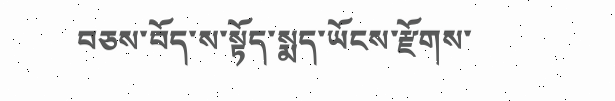བཅས་བོད་ས་སྟོད་སྨད་ཡོངས་རྫོགས་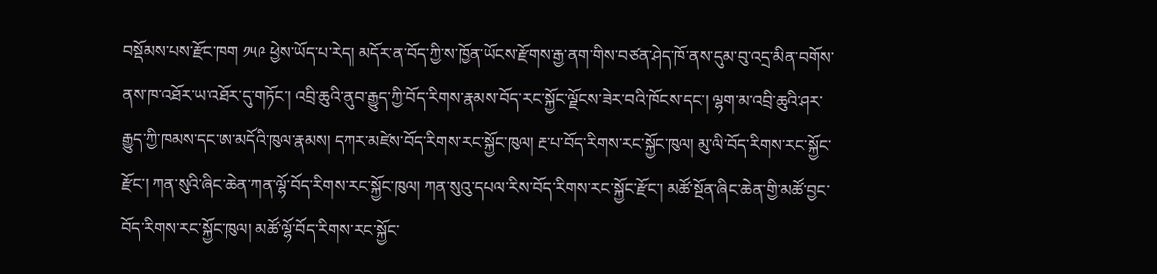བསྡོམས་པས་རྫོང་ཁག ༡༥༩ ཕྱེས་ཡོད་པ་རེད། མདོར་ན་བོད་ཀྱི་ས་ཁྱོན་ཡོངས་རྫོགས་རྒྱ་ནག་གིས་བཙན་ཤེད་ཁོ་ནས་དུམ་བུ་འདྲ་མིན་བགོས་ནས་ཁ་འཐོར་ཡ་འཐོར་དུ་གཏོང་། འབྲི་ཆུའི་ནུབ་རྒྱུད་ཀྱི་བོད་རིགས་རྣམས་བོད་རང་སྐྱོང་ལྗོངས་ཟེར་བའི་ཁོངས་དང་། ལྷག་མ་འབྲི་ཆུའི་ཤར་རྒྱུད་ཀྱི་ཁམས་དང་ཨ་མདོའི་ཁུལ་རྣམས། དཀར་མཛེས་བོད་རིགས་རང་སྐྱོང་ཁུལ། རྔ་པ་བོད་རིགས་རང་སྐྱོང་ཁུལ། མུ་ལི་བོད་རིགས་རང་སྐྱོང་རྫོང་། ཀན་སུའི་ཞིང་ཆེན་ཀན་ལྷོ་བོད་རིགས་རང་སྐྱོང་ཁུལ། ཀན་སུའུ་དཔལ་རིས་བོད་རིགས་རང་སྐྱོང་རྫོང་། མཚོ་སྔོན་ཞིང་ཆེན་གྱི་མཚོ་བྱང་བོད་རིགས་རང་སྐྱོང་ཁུལ། མཚོ་ལྷོ་བོད་རིགས་རང་སྐྱོང་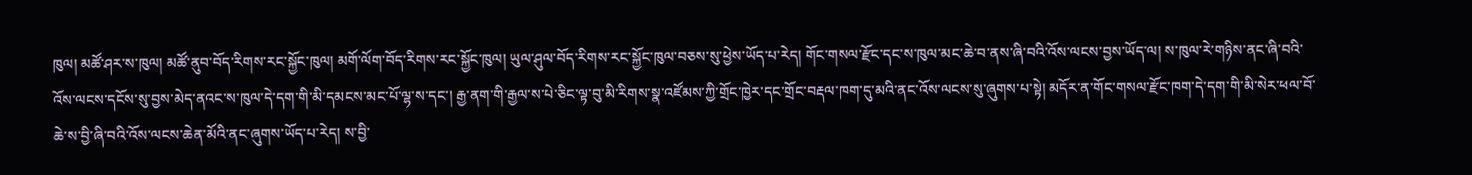ཁུལ། མཚོ་ཤར་ས་ཁུལ། མཚོ་ནུབ་བོད་རིགས་རང་སྐྱོང་ཁུལ། མགོ་ལོག་བོད་རིགས་རང་སྐྱོང་ཁུལ། ཡུལ་ཤུལ་བོད་རིགས་རང་སྐྱོང་ཁུལ་བཅས་སུ་ཕྱེས་ཡོད་པ་རེད། གོང་གསལ་རྫོང་དང་ས་ཁུལ་མང་ཆེ་བ་ནས་ཞི་བའི་འོས་ལངས་བྱས་ཡོད་ལ། ས་ཁུལ་རེ་གཉིས་ནང་ཞི་བའི་འོས་ལངས་དངོས་སུ་བྱས་མེད་ནའང་ས་ཁུལ་དེ་དག་གི་མི་དམངས་མང་པོ་ལྷ་ས་དང་། རྒྱ་ནག་གི་རྒྱལ་ས་པེ་ཅིང་ལྟ་བུ་མི་རིགས་སྣ་འཛོམས་ཀྱི་གྲོང་ཁྱེར་དང་གྲོང་བརྡལ་ཁག་དུ་མའི་ནང་འོས་ལངས་སུ་ཞུགས་པ་སྟེ། མདོར་ན་གོང་གསལ་རྫོང་ཁག་དེ་དག་གི་མི་སེར་ཕལ་བོ་ཆེ་ས་བྱི་ཞི་བའི་འོས་ལངས་ཆེན་མོའི་ནང་ཞུགས་ཡོད་པ་རེད། ས་བྱི་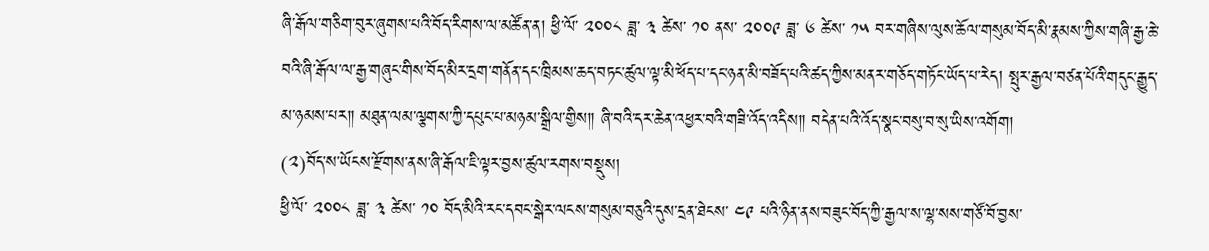ཞི་རྒོལ་གཅིག་བུར་ཞུགས་པའི་བོད་རིགས་ལ་མཚོན་ན། ཕྱི་ལོ་ ༢༠༠༨ ཟླ་ ༣ ཚེས་ ༡༠ ནས་ ༢༠༠༩ ཟླ་ ༦ ཚེས་ ༡༥ བར་གཞིས་ལུས་ཆོལ་གསུམ་བོད་མི་རྣམས་ཀྱིས་གཞི་རྒྱ་ཆེ་བའི་ཞི་རྒོལ་ལ་རྒྱ་གཞུང་གིས་བོད་མིར་དྲག་གནོན་དང་ཁྲིམས་ཆད་བཏང་ཚུལ་ལྟ་མི་ཕོད་པ་དང་ཉན་མི་བཟོད་པའི་ཚད་ཀྱིས་མནར་གཅོད་གཏོང་ཡོད་པ་རེད། སྤུར་རྒྱལ་བཙན་པོའི་གདུང་རྒྱུད་མ་ཉམས་པར༎ མཐུན་ལམ་ལྕགས་ཀྱི་དཔུང་པ་མཉམ་སྒྲིལ་གྱིས༎ ཞི་བའི་དར་ཆེན་འཕྱར་བའི་གཟི་འོད་འདིས༎ བདེན་པའི་འོད་སྣང་བསུ་བ་སུ་ཡིས་འགོག།
(༢)བོད་ས་ཡོངས་རྫོགས་ནས་ཞི་རྒོལ་ཇི་ལྟར་བྱས་ཚུལ་རགས་བསྡུས།
ཕྱི་ལོ་ ༢༠༠༨ ཟླ་ ༣ ཚེས་ ༡༠ བོད་མིའི་རང་དབང་སྒེར་ལངས་གསུམ་བཅུའི་དུས་དྲན་ཐེངས་ ༤༩ པའི་ཉིན་ནས་བཟུང་བོད་ཀྱི་རྒྱལ་ས་ལྷ་སས་གཙོ་བོ་བྱས་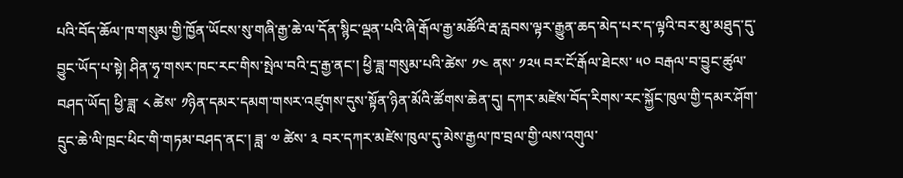པའི་བོད་ཆོལ་ཁ་གསུམ་གྱི་ཁྱོན་ཡོངས་སུ་གཞི་རྒྱ་ཆེ་ལ་དོན་སྙིང་ལྡན་པའི་ཞི་རྒོལ་རྒྱ་མཚོའི་རྦ་རླབས་ལྟར་རྒྱུན་ཆད་མེད་པར་ད་ལྟའི་བར་མུ་མཐུད་དུ་བྱུང་ཡོད་པ་སྟེ། ཤིན་ཧྭ་གསར་ཁང་རང་གིས་སྤེལ་བའི་དྲ་རྒྱ་ནང་། ཕྱི་ཟླ་གསུམ་པའི་ཚེས་ ༡༤ ནས་ ༡༢༥ བར་ངོ་རྒོལ་ཐེངས་ ༥༠ བརྒལ་བ་བྱུང་ཚུལ་བཤད་ཡོད། ཕྱི་ཟླ་ ༨ ཚེས་ ༡ཉིན་དམར་དམག་གསར་འཛུགས་དུས་སྟོན་ཉིན་མོའི་ཚོགས་ཆེན་དུ། དཀར་མཛེས་བོད་རིགས་རང་སྐྱོང་ཁུལ་གྱི་དམར་ཤོག་དྲུང་ཆེ་ལི་ཁྲང་ཕིང་གི་གཏམ་བཤད་ནང་། ཟླ་ ༧ ཚེས་ ༣ བར་དཀར་མཛེས་ཁུལ་དུ་མེས་རྒྱལ་ཁ་བྲལ་གྱི་ལས་འགུལ་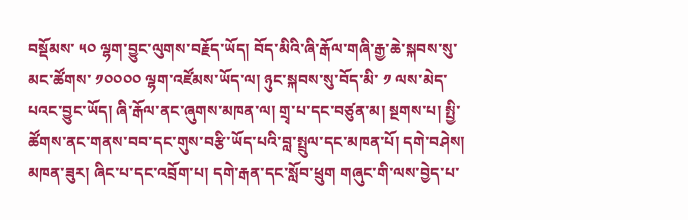བསྡོམས་ ༥༠ ལྷག་བྱུང་ལུགས་བརྗོད་ཡོད། བོད་མིའི་ཞི་རྒོལ་གཞི་རྒྱ་ཆེ་སྐབས་སུ་མང་ཚོགས་ ༡༠༠༠༠ ལྷག་འཛོམས་ཡོད་ལ། ཉུང་སྐབས་སུ་བོད་མི་ ༡ ལས་མེད་པའང་བྱུང་ཡོད། ཞི་རྒོལ་ནང་ཞུགས་མཁན་ལ། གྲྭ་པ་དང་བཙུན་མ། སྔགས་པ། སྤྱི་ཚོགས་ནང་གནས་བབ་དང་གུས་བརྩི་ཡོད་པའི་བླ་སྤྲུལ་དང་མཁན་པོ། དགེ་བཤེས། མཁན་ཟུར། ཞིང་པ་དང་འབྲོག་པ། དགེ་རྒན་དང་སློབ་ཕྲུག གཞུང་གི་ལས་བྱེད་པ་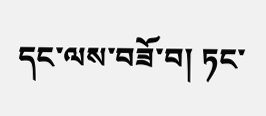དང་ལས་བཟོ་བ། ཏང་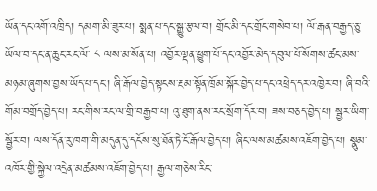ཡོན་དང་འགོ་འཁྲིད། དམག་མི་ཟུར་པ། སྨན་པ་དང་སྒྱུ་རྩལ་བ། གྲོང་མི་དང་གྲོང་གསེབ་པ། ལོ་རྒན་བརྒྱད་ཅུ་ཡོལ་བ་དང་ན་ཆུང་རང་ལོ་ ༨ ལས་མ་སོན་པ། འབྱོར་ལྡན་ཕྱུག་པོ་དང་འབྱོར་མེད་དབུལ་པོ་སོགས་ཚང་མས་མཉམ་ཞུགས་བྱས་ཡོད་པ་དང་། ཞི་རྒོལ་བྱེད་སྟངས་རྔམ་སྟོན་ཁྲོམ་སྐོར་བྱེད་པ་དང་འཕྲེད་དར་འཁྱེར་བ། ཞི་བའི་གོམ་བགྲོད་བྱེད་པ། རང་གིས་རང་ལ་གྲི་བརྒྱབ་པ། འུ་ཐུག་ནས་རང་སྲོག་དོར་བ། ཟས་བཅད་བྱེད་པ། སྦྱར་ཡིག་སྦྱོར་བ། ལས་དོན་རུ་ཁག་གི་མདུན་དུ་དངོས་སུ་ཐོན་ཏེ་ངོ་རྒོལ་བྱེད་པ། ཞིང་ལས་མཚམས་འཇོག་བྱེད་པ། སྣུམ་འཁོར་གྱི་སྐྱེལ་འདྲེན་མཚམས་འཇོག་བྱེད་པ། རྒྱལ་གཅེས་རིང་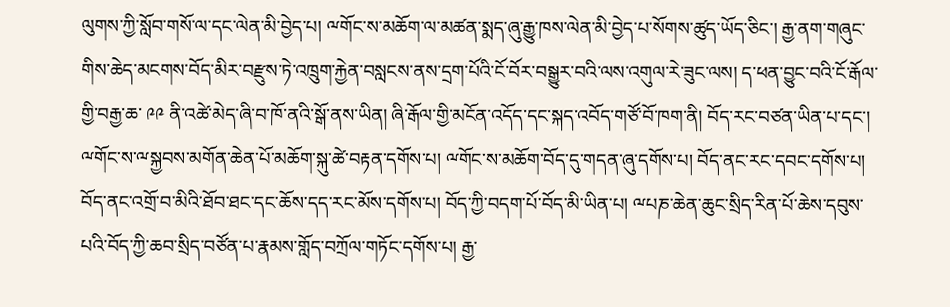ལུགས་ཀྱི་སློབ་གསོ་ལ་དང་ལེན་མི་བྱེད་པ། ྋགོང་ས་མཆོག་ལ་མཚན་སྨད་ཞུ་རྒྱུ་ཁས་ལེན་མི་བྱེད་པ་སོགས་ཚུད་ཡོད་ཅིང་། རྒྱ་ནག་གཞུང་གིས་ཆེད་མངགས་བོད་མིར་བརྫུས་ཏེ་འཁྲུག་རྐྱེན་བསླངས་ནས་དྲག་པོའི་ངོ་བོར་བསྒྱུར་བའི་ལས་འགུལ་རེ་ཟུང་ལས། ད་ཕན་བྱུང་བའི་ངོ་རྒོལ་གྱི་བརྒྱ་ཆ་ ༩༩ ནི་འཚེ་མེད་ཞི་བ་ཁོ་ནའི་སྒོ་ནས་ཡིན། ཞི་རྒོལ་གྱི་མངོན་འདོད་དང་སྐད་འབོད་གཙོ་བོ་ཁག་ནི། བོད་རང་བཙན་ཡིན་པ་དང་། ྋགོང་ས་ྋསྐྱབས་མགོན་ཆེན་པོ་མཆོག་སྐུ་ཚེ་བརྟན་དགོས་པ། ྋགོང་ས་མཆོག་བོད་དུ་གདན་ཞུ་དགོས་པ། བོད་ནང་རང་དབང་དགོས་པ། བོད་ནང་འགྲོ་བ་མིའི་ཐོབ་ཐང་དང་ཆོས་དད་རང་མོས་དགོས་པ། བོད་ཀྱི་བདག་པོ་བོད་མི་ཡིན་པ། ྋཔཎ་ཆེན་ཆུང་སྲིད་རིན་པོ་ཆེས་དབུས་པའི་བོད་ཀྱི་ཆབ་སྲིད་བཙོན་པ་རྣམས་གློད་བཀྲོལ་གཏོང་དགོས་པ། རྒྱ་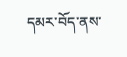དམར་བོད་ནས་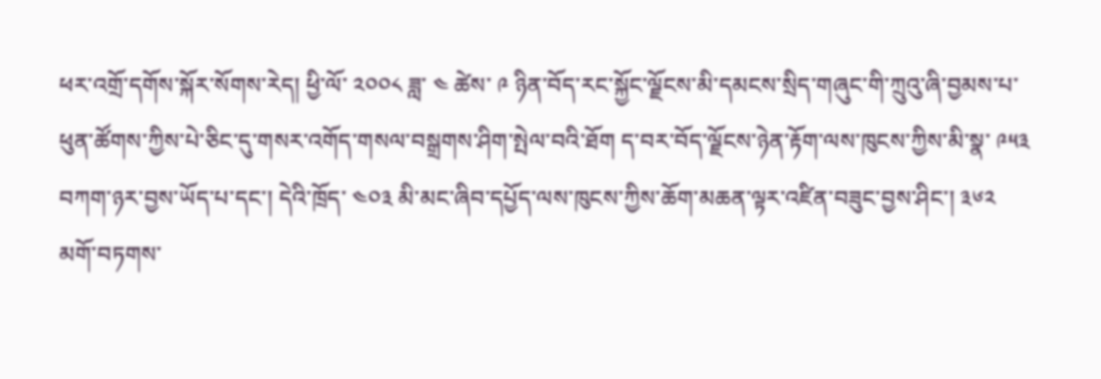ཕར་འགྲོ་དགོས་སྐོར་སོགས་རེད། ཕྱི་ལོ་ ༢༠༠༨ ཟླ་ ༤ ཚེས་ ༩ ཉིན་བོད་རང་སྐྱོང་ལྗོངས་མི་དམངས་སྲིད་གཞུང་གི་ཀྲུའུ་ཞི་བྱམས་པ་ཕུན་ཚོགས་ཀྱིས་པེ་ཅིང་དུ་གསར་འགོད་གསལ་བསྒྲགས་ཤིག་སྤེལ་བའི་ཐོག ད་བར་བོད་ལྗོངས་ཉེན་རྟོག་ལས་ཁུངས་ཀྱིས་མི་སྣ་ ༩༥༣ བཀག་ཉར་བྱས་ཡོད་པ་དང་། དེའི་ཁྲོད་ ༤༠༣ མི་མང་ཞིབ་དཔྱོད་ལས་ཁུངས་ཀྱིས་ཆོག་མཆན་ལྟར་འཛིན་བཟུང་བྱས་ཤིང་། ༣༦༢ མགོ་བཏགས་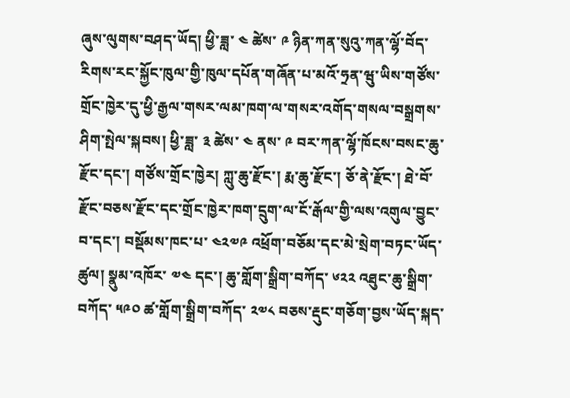ཞུས་ལུགས་བཤད་ཡོད། ཕྱི་ཟླ་ ༤ ཚེས་ ༩ ཉིན་ཀན་སུའུ་ཀན་ལྷོ་བོད་རིགས་རང་སྐྱོང་ཁུལ་གྱི་ཁུལ་དཔོན་གཞོན་པ་མའོ་ཧྲན་ཝུ་ཡིས་གཙོས་གྲོང་ཁྱེར་དུ་ཕྱི་རྒྱལ་གསར་ལམ་ཁག་ལ་གསར་འགོད་གསལ་བསྒྲགས་ཤིག་སྤེལ་སྐབས། ཕྱི་ཟླ་ ༣ ཚེས་ ༤ ནས་ ༩ བར་ཀན་ལྷོ་ཁོངས་བསང་ཆུ་རྫོང་དང་། གཙོས་གྲོང་ཁྱེར། ཀླུ་ཆུ་རྫོང་། རྨ་ཆུ་རྫོང་། ཅོ་ནེ་རྫོང་། ཐེ་བོ་རྫོང་བཅས་རྫོང་དང་གྲོང་ཁྱེར་ཁག་དྲུག་ལ་ངོ་རྒོལ་གྱི་ལས་འགུལ་བྱུང་བ་དང་། བསྡོམས་ཁང་པ་ ༤༢༧༩ འཕྲོག་བཅོམ་དང་མེ་སྲེག་བཏང་ཡོད་ཚུལ། སྣུམ་འཁོར་ ༧༤ དང་། ཆུ་གློག་སྒྲིག་བཀོད་ ༦༢༢ འཐུང་ཆུ་སྒྲིག་བཀོད་ ༥༩༠ ཚ་གློག་སྒྲིག་བཀོད་ ༢༧༨ བཅས་རྡུང་གཅོག་བྱས་ཡོད་སྐད་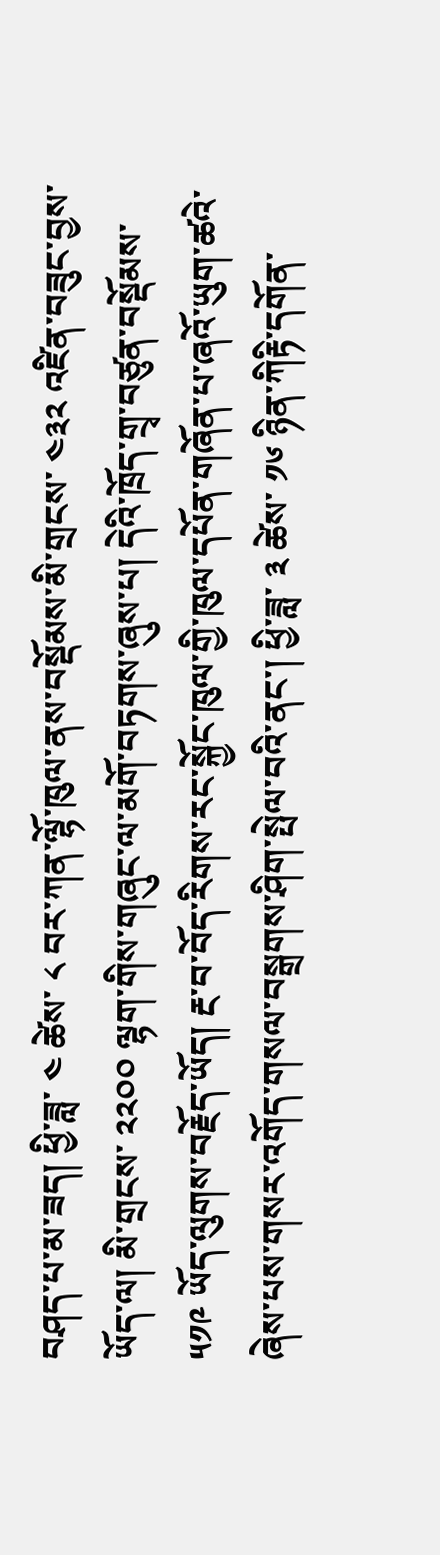བཤད་པ་མ་ཟད། ཕྱི་ཟླ་ ༤ ཚེས་ ༨ བར་ཀན་ལྷོ་ཁུལ་ནས་བསྡོམས་མི་གྲངས་ ༤༣༢ འཛིན་བཟུང་བྱས་ཡོད་ལ། མི་གྲངས་ ༢༢༠༠ ལྷག་གིས་གཞུང་ལ་མགོ་བཏགས་ཞུས་པ། དེའི་ཁྲོད་གྲྭ་བཙུན་བསྡོམས་ ༥༡༩ ཡོད་ལུགས་བརྗོད་ཡོད། རྔ་བ་བོད་རིགས་རང་སྐྱོང་ཁུལ་གྱི་ཁུལ་དཔོན་གཞོན་པ་ཞའོ་ཡུག་ཚའེ་ཞེས་པས་གསར་འགོད་གསལ་བསྒྲགས་ཤིག་སྤེལ་བའི་ནང་། ཕྱི་ཟླ་ ༣ ཚེས་ ༡༦ ཉིན་ཀིརྟི་དགོན་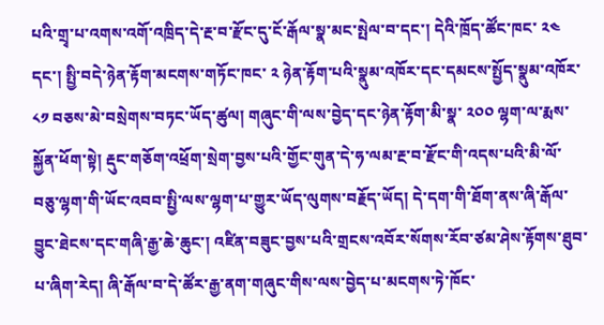པའི་གྲྭ་པ་འགས་འགོ་འཁྲིད་དེ་རྔ་བ་རྫོང་དུ་ངོ་རྒོལ་སྣ་མང་སྤེལ་བ་དང་། དེའི་ཁྲོད་ཚོང་ཁང་ ༢༤ དང་། སྤྱི་བདེ་ཉེན་རྟོག་མངགས་གཏོང་ཁང་ ༢ ཉེན་རྟོག་པའི་སྣུམ་འཁོར་དང་དམངས་སྤྱོད་སྣུམ་འཁོར་ ༨༡ བཅས་མེ་བསྲེགས་བཏང་ཡོད་ཚུལ། གཞུང་གི་ལས་བྱེད་དང་ཉེན་རྟོག་མི་སྣ་ ༢༠༠ ལྷག་ལ་རྨས་སྐྱོན་ཕོག་སྟེ། རྡུང་གཅོག་འཕྲོག་སྲེག་བྱས་པའི་གྱོང་གུན་དེ་ཧ་ལམ་རྔ་བ་རྫོང་གི་འདས་པའི་མི་ལོ་བཅུ་ལྷག་གི་ཡོང་འབབ་སྤྱི་ལས་ལྷག་པ་གྱུར་ཡོད་ལུགས་བརྗོད་ཡོད། དེ་དག་གི་ཐོག་ནས་ཞི་རྒོལ་བྱུང་ཐེངས་དང་གཞི་རྒྱ་ཆེ་ཆུང་། འཛིན་བཟུང་བྱས་པའི་གྲངས་འབོར་སོགས་རོབ་ཙམ་ཤེས་རྟོགས་ཐུབ་པ་ཞིག་རེད། ཞི་རྒོལ་བ་དེ་ཚོར་རྒྱ་ནག་གཞུང་གིས་ལས་བྱེད་པ་མངགས་ཏེ་ཁོང་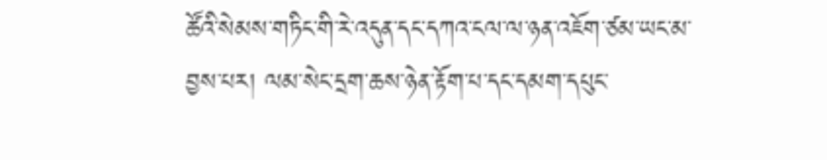ཚོའི་སེམས་གཏིང་གི་རེ་འདུན་དང་དཀའ་ངལ་ལ་ཉན་འཇོག་ཙམ་ཡང་མ་བྱས་པར། ལམ་སེང་དྲག་ཆས་ཉེན་རྟོག་པ་དང་དམག་དཔུང་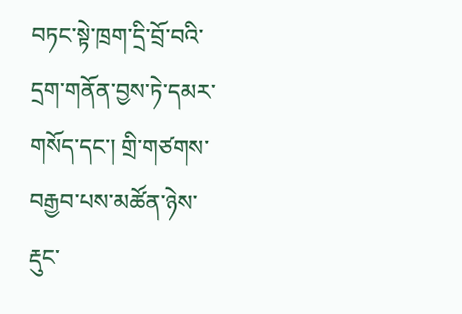བཏང་སྟེ་ཁྲག་དྲི་བྲོ་བའི་དྲག་གནོན་བྱས་ཏེ་དམར་གསོད་དང་། གྲི་གཙགས་བརྒྱབ་པས་མཚོན་ཉེས་རྡུང་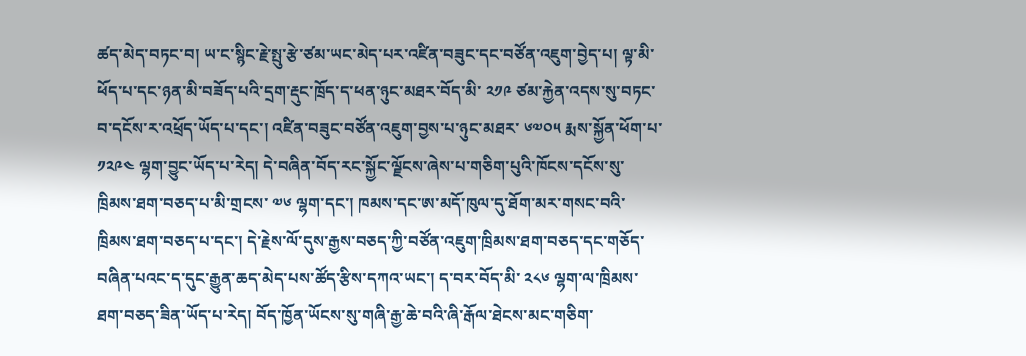ཚད་མེད་བཏང་བ། ཡ་ང་སྙིང་རྗེ་སྤུ་རྩེ་ཙམ་ཡང་མེད་པར་འཛིན་བཟུང་དང་བཙོན་འཇུག་བྱེད་པ། ལྟ་མི་ཕོད་པ་དང་ཉན་མི་བཟོད་པའི་དྲག་རྡུང་ཁྲོད་ད་ཕན་ཉུང་མཐར་བོད་མི་ ༢༡༩ ཙམ་རྐྱེན་འདས་སུ་བཏང་བ་དངོས་ར་འཕྲོད་ཡོད་པ་དང་། འཛིན་བཟུང་བཙོན་འཇུག་བྱས་པ་ཉུང་མཐར་ ༦༧༠༥ རྨས་སྐྱོན་ཕོག་པ་ ༡༢༩༤ ལྷག་བྱུང་ཡོད་པ་རེད། དེ་བཞིན་བོད་རང་སྐྱོང་ལྗོངས་ཞེས་པ་གཅིག་པུའི་ཁོངས་དངོས་སུ་ཁྲིམས་ཐག་བཅད་པ་མི་གྲངས་ ༧༦ ལྷག་དང་། ཁམས་དང་ཨ་མདོ་ཁུལ་དུ་ཐོག་མར་གསང་བའི་ཁྲིམས་ཐག་བཅད་པ་དང་། དེ་རྗེས་ལོ་དུས་རྒྱས་བཅད་ཀྱི་བཙོན་འཇུག་ཁྲིམས་ཐག་བཅད་དང་གཅོད་བཞིན་པའང་ད་དུང་རྒྱུན་ཆད་མེད་པས་ཚོད་རྩིས་དཀའ་ཡང་། ད་བར་བོད་མི་ ༢༨༦ ལྷག་ལ་ཁྲིམས་ཐག་བཅད་ཟིན་ཡོད་པ་རེད། བོད་ཁྱོན་ཡོངས་སུ་གཞི་རྒྱ་ཆེ་བའི་ཞི་རྒོལ་ཐེངས་མང་གཅིག་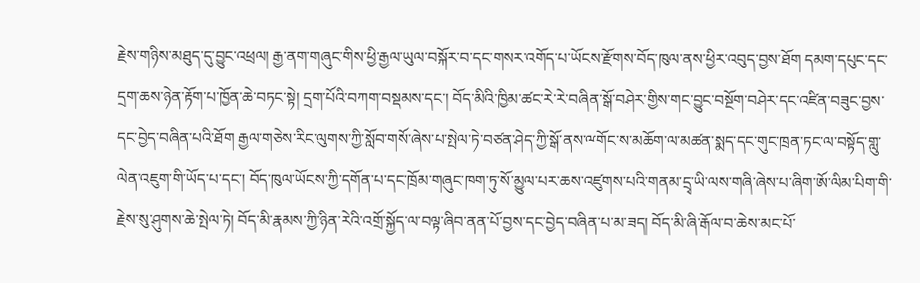རྗེས་གཉིས་མཐུད་དུ་བྱུང་འཕྲལ། རྒྱ་ནག་གཞུང་གིས་ཕྱི་རྒྱལ་ཡུལ་བསྐོར་བ་དང་གསར་འགོད་པ་ཡོངས་རྫོགས་བོད་ཁུལ་ནས་ཕྱིར་འབུད་བྱས་ཐོག དམག་དཔུང་དང་དྲག་ཆས་ཉེན་རྟོག་པ་ཁྱོན་ཆེ་བཏང་སྟེ། དྲག་པོའི་བཀག་བསྡམས་དང་། བོད་མིའི་ཁྱིམ་ཚང་རེ་རེ་བཞིན་སྒོ་བཤེར་གྱིས་གང་བྱུང་བསྔོག་བཤེར་དང་འཛིན་བཟུང་བྱས་དང་བྱེད་བཞིན་པའི་ཐོག རྒྱལ་གཅེས་རིང་ལུགས་ཀྱི་སློབ་གསོ་ཞེས་པ་སྤེལ་ཏེ་བཙན་ཤེད་ཀྱི་སྒོ་ནས་ྋགོང་ས་མཆོག་ལ་མཚན་སྨད་དང་གུང་ཁྲན་ཏང་ལ་བསྟོད་གླུ་ལེན་འཇུག་གི་ཡོད་པ་དང་། བོད་ཁུལ་ཡོངས་ཀྱི་དགོན་པ་དང་ཁྲོམ་གཞུང་ཁག་ཏུ་སོ་མྱུལ་པར་ཆས་འཛུགས་པའི་གནམ་དྲྭ་ཡི་ལས་གཞི་ཞེས་པ་ཞིག་ཨོ་ལིམ་པིག་གི་རྗེས་སུ་ཤུགས་ཆེ་སྤེལ་ཏེ། བོད་མི་རྣམས་ཀྱི་ཉིན་རེའི་འགྲོ་སྐྱོད་ལ་བལྟ་ཞིབ་ནན་པོ་བྱས་དང་བྱེད་བཞིན་པ་མ་ཟད། བོད་མི་ཞི་རྒོལ་བ་ཆེས་མང་པོ་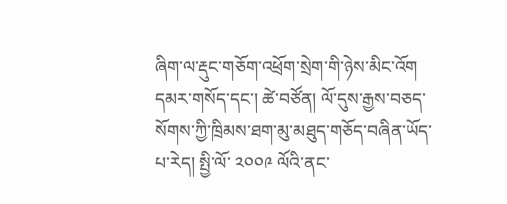ཞིག་ལ་རྡུང་གཅོག་འཕྲོག་སྲེག་གི་ཉེས་མིང་འོག དམར་གསོད་དང་། ཚེ་བཙོན། ལོ་དུས་རྒྱས་བཅད་སོགས་ཀྱི་ཁྲིམས་ཐག་མུ་མཐུད་གཅོད་བཞིན་ཡོད་པ་རེད། སྤྱི་ལོ་ ༢༠༠༩ ལོའི་ནང་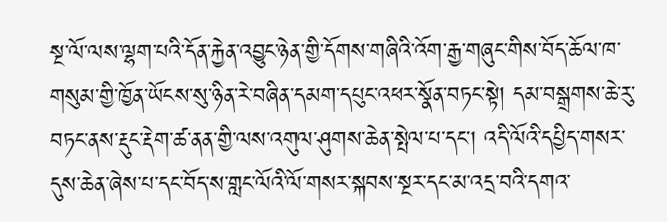སྔ་ལོ་ལས་ལྷག་པའི་དོན་རྐྱེན་འབྱུང་ཉེན་གྱི་དོགས་གཞིའི་འོག་རྒྱ་གཞུང་གིས་བོད་ཆོལ་ཁ་གསུམ་གྱི་ཁྱོན་ཡོངས་སུ་ཉིན་རེ་བཞིན་དམག་དཔུང་འཕར་སྣོན་བཏང་སྟེ། དམ་བསྒྲགས་ཆེ་རུ་བཏང་ནས་རྡུང་རྡེག་ཚ་ནན་གྱི་ལས་འགུལ་ཤུགས་ཆེན་སྤེལ་པ་དང། འདི་ལོའི་དཔྱིད་གསར་དུས་ཆེན་ཞེས་པ་དང་བོད་ས་གླང་ལོའི་ལོ་གསར་སྐབས་སྔར་དང་མ་འདྲ་བའི་དགའ་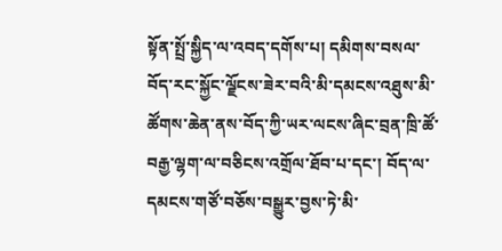སྟོན་སྤྲོ་སྐྱིད་ལ་འབད་དགོས་པ། དམིགས་བསལ་བོད་རང་སྐྱོང་ལྗོངས་ཟེར་བའི་མི་དམངས་འཐུས་མི་ཚོགས་ཆེན་ནས་བོད་ཀྱི་ཡར་ལངས་ཞིང་བྲན་ཁྲི་ཚོ་བརྒྱ་ལྷག་ལ་བཅིངས་འགྲོལ་ཐོབ་པ་དང་། བོད་ལ་དམངས་གཙོ་བཅོས་བསྒྱུར་བྱས་ཏེ་མི་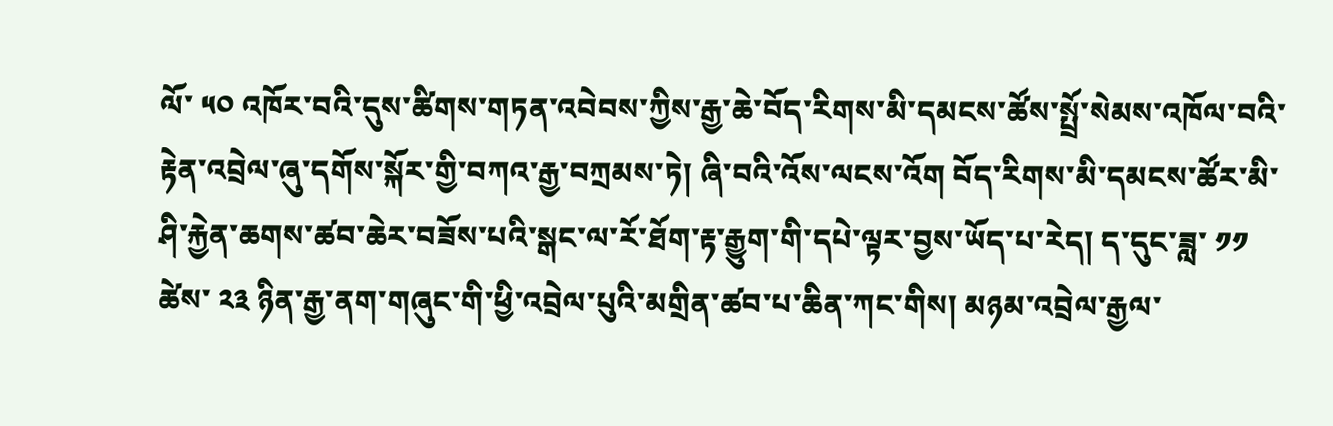ལོ་ ༥༠ འཁོར་བའི་དུས་ཚིགས་གཏན་འབེབས་ཀྱིས་རྒྱ་ཆེ་བོད་རིགས་མི་དམངས་ཚོས་སྤྲོ་སེམས་འཁོལ་བའི་རྟེན་འབྲེལ་ཞུ་དགོས་སྐོར་གྱི་བཀའ་རྒྱ་བཀྲམས་ཏེ། ཞི་བའི་འོས་ལངས་འོག བོད་རིགས་མི་དམངས་ཚོར་མི་ཤི་རྐྱེན་ཆགས་ཚབ་ཆེར་བཟོས་པའི་སྒང་ལ་རོ་ཐོག་རྟ་རྒྱུག་གི་དཔེ་ལྟར་བྱས་ཡོད་པ་རེད། ད་དུང་ཟླ་ ༡༡ ཚེས་ ༢༣ ཉིན་རྒྱ་ནག་གཞུང་གི་ཕྱི་འབྲེལ་པུའི་མགྲིན་ཚབ་པ་ཆིན་ཀང་གིས། མཉམ་འབྲེལ་རྒྱལ་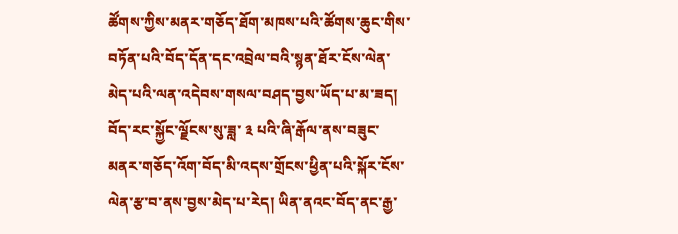ཚོགས་ཀྱིས་མནར་གཅོད་ཐོག་མཁས་པའི་ཚོགས་ཆུང་གིས་བཏོན་པའི་བོད་དོན་དང་འབྲེལ་བའི་སྙན་ཐོར་ངོས་ལེན་མེད་པའི་ལན་འདེབས་གསལ་བཤད་བྱས་ཡོད་པ་མ་ཟད། བོད་རང་སྐྱོང་ལྗོངས་སུ་ཟླ་ ༣ པའི་ཞི་རྒོལ་ནས་བཟུང་མནར་གཅོད་འོག་བོད་མི་འདས་གྲོངས་ཕྱིན་པའི་སྐོར་ངོས་ལེན་རྩ་བ་ནས་བྱས་མེད་པ་རེད། ཡིན་ནའང་བོད་ནང་རྒྱ་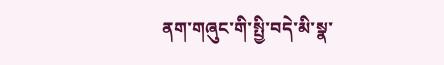ནག་གཞུང་གི་སྤྱི་བདེ་མི་སྣ་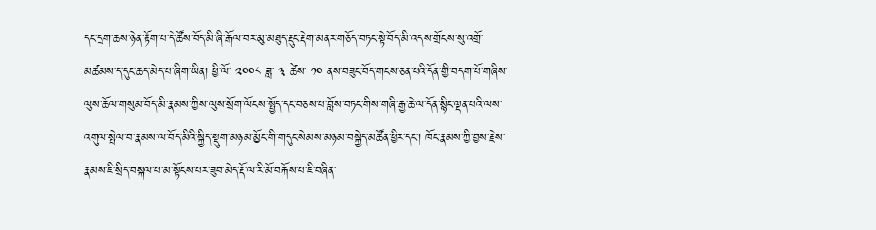དང་དྲག་ཆས་ཉེན་རྟོག་པ་དེ་ཚོས་བོད་མི་ཞི་རྒོལ་བར་མུ་མཐུད་རྡུང་རྡེག་མནར་གཅོད་བཏང་སྟེ་བོད་མི་འདས་གྲོངས་སུ་འགྲོ་མཚམས་ད་དུང་ཆད་མེད་པ་ཞིག་ཡིན། ཕྱི་ལོ་ ༢༠༠༨ ཟླ་ ༣ ཚེས་ ༡༠ ནས་བཟུང་བོད་གངས་ཅན་པའི་དོན་གྱི་བདག་པོ་གཞིས་ལུས་ཆོལ་གསུམ་བོད་མི་རྣམས་ཀྱིས་ལུས་སྲོག་ལོངས་སྤྱོད་དང་བཅས་པ་བློས་བཏང་གིས་གཞི་རྒྱ་ཆེ་ལ་དོན་སྙིང་ལྡན་པའི་ལས་འགུལ་སྤེལ་བ་རྣམས་ལ་བོད་མིའི་སྐྱིད་སྡུག་མཉམ་མྱོང་གི་གདུང་སེམས་མཉམ་བསྐྱེད་མཚོན་ཕྱིར་དང་། ཁོང་རྣམས་ཀྱི་བྱས་རྗེས་རྣམས་ཇི་སྲིད་བསྐལ་པ་མ་སྟོངས་པར་ཟུབ་མེད་རྡོ་ལ་རི་མོ་བརྐོས་པ་ཇི་བཞིན་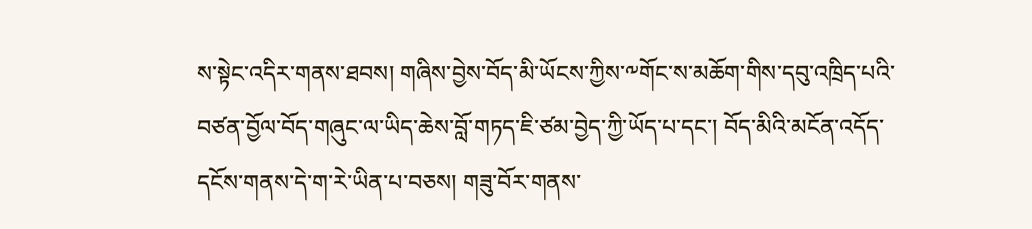ས་སྟེང་འདིར་གནས་ཐབས། གཞིས་བྱེས་བོད་མི་ཡོངས་ཀྱིས་༸གོང་ས་མཆོག་གིས་དབུ་འཁྲིད་པའི་བཙན་བྱོལ་བོད་གཞུང་ལ་ཡིད་ཆེས་བློ་གཏད་ཇི་ཙམ་བྱེད་ཀྱི་ཡོད་པ་དང་། བོད་མིའི་མངོན་འདོད་དངོས་གནས་དེ་ག་རེ་ཡིན་པ་བཅས། གཟུ་བོར་གནས་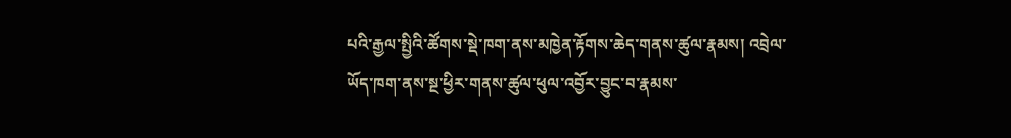པའི་རྒྱལ་སྤྱིའི་ཚོགས་སྡེ་ཁག་ནས་མཁྱེན་རྟོགས་ཆེད་གནས་ཚུལ་རྣམས། འབྲེལ་ཡོད་ཁག་ནས་སྔ་ཕྱིར་གནས་ཚུལ་ཕུལ་འབྱོར་བྱུང་བ་རྣམས་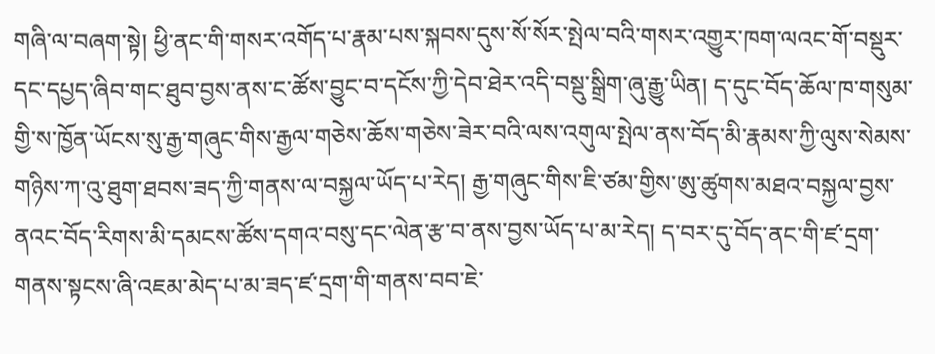གཞི་ལ་བཞག་སྟེ། ཕྱི་ནང་གི་གསར་འགོད་པ་རྣམ་པས་སྐབས་དུས་སོ་སོར་སྤེལ་བའི་གསར་འགྱུར་ཁག་ལའང་གོ་བསྡུར་དང་དཔྱད་ཞིབ་གང་ཐུབ་བྱས་ནས་ང་ཚོས་བྱུང་བ་དངོས་ཀྱི་དེབ་ཐེར་འདི་བསྡུ་སྒྲིག་ཞུ་རྒྱུ་ཡིན། ད་དུང་བོད་ཆོལ་ཁ་གསུམ་གྱི་ས་ཁྱོན་ཡོངས་སུ་རྒྱ་གཞུང་གིས་རྒྱལ་གཅེས་ཆོས་གཅེས་ཟེར་བའི་ལས་འགུལ་སྤེལ་ནས་བོད་མི་རྣམས་ཀྱི་ལུས་སེམས་གཉིས་ཀ་འུ་ཐུག་ཐབས་ཟད་ཀྱི་གནས་ལ་བསྐྱལ་ཡོད་པ་རེད། རྒྱ་གཞུང་གིས་ཇི་ཙམ་གྱིས་ཨུ་ཚུགས་མཐའ་བསྐྱལ་བྱས་ནའང་བོད་རིགས་མི་དམངས་ཚོས་དགའ་བསུ་དང་ལེན་རྩ་བ་ནས་བྱས་ཡོད་པ་མ་རེད། ད་བར་དུ་བོད་ནང་གི་ཛ་དྲག་གནས་སྟངས་ཞི་འཇམ་མེད་པ་མ་ཟད་ཛ་དྲག་གི་གནས་བབ་ཇེ་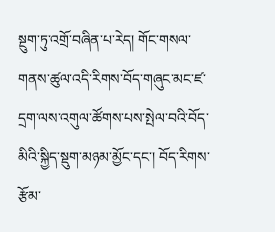སྔུག་ཏུ་འགྲོ་བཞིན་པ་རེད། གོང་གསལ་གནས་ཚུལ་འདི་རིགས་བོད་གཞུང་མང་ཛ་དྲག་ལས་འགུལ་ཚོགས་པས་སྤེལ་བའི་བོད་མིའི་སྐྱིད་སྡུག་མཉམ་མྱོང་དང་། བོད་རིགས་རྩོམ་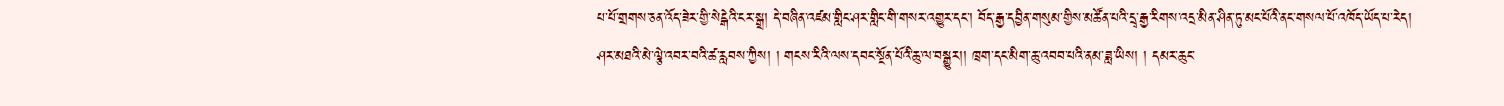པ་པོ་གྲགས་ཅན་འོད་ཟེར་གྱི་སེངྒེའི་ངར་སྒྲ། དེ་བཞིན་འཛམ་གླིང་ཤར་གླིང་གི་གསར་འགྱུར་དང་། བོད་རྒྱ་དབྱིན་གསུམ་གྱིས་མཚོན་པའི་དྲྭ་རྒྱ་རིགས་འདྲ་མིན་ཤིན་ཏུ་མང་པོའི་ནང་གསལ་པོ་འཁོད་ཡོད་པ་རེད།
ཤར་མཐའི་མེ་ལྕེ་འབར་བའི་ཚ་རླབས་ཀྱིས། ། གངས་རིའི་ལས་དབང་སྔོན་པོའི་ཆུ་ལ་བསྒྱུར།། ཁྲག་དང་མིག་ཆུ་འབབ་པའི་ནམ་ཟླ་ཡིས། ། དམར་ཆུང་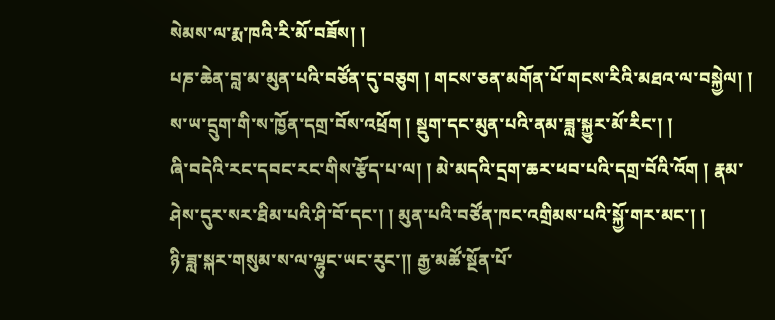སེམས་ལ་རྨ་ཁའི་རི་མོ་བཟོས། །
པཎ་ཆེན་བླ་མ་མུན་པའི་བཙོན་དུ་བཅུག ། གངས་ཅན་མགོན་པོ་གངས་རིའི་མཐའ་ལ་བསྐྱེལ། ། ས་ཡ་དྲུག་གི་ས་ཁྱོན་དགྲ་བོས་འཕྲོག ། སྡུག་དང་མུན་པའི་ནམ་ཟླ་སྐྱུར་མོ་རིང་། །
ཞི་བདེའི་རང་དབང་རང་གིས་རྩོད་པ་ལ། ། མེ་མདའི་དྲག་ཆར་ཕབ་པའི་དགྲ་བོའི་འོག ། རྣམ་ཤེས་དུར་སར་ཐིམ་པའི་ཤི་བོ་དང་། ། མུན་པའི་བཙོན་ཁང་འགྲིམས་པའི་སྐྱོ་གར་མང་། །
ཉི་ཟླ་སྐར་གསུམ་ས་ལ་ལྷུང་ཡང་རུང་།། རྒྱ་མཚོ་སྔོན་པོ་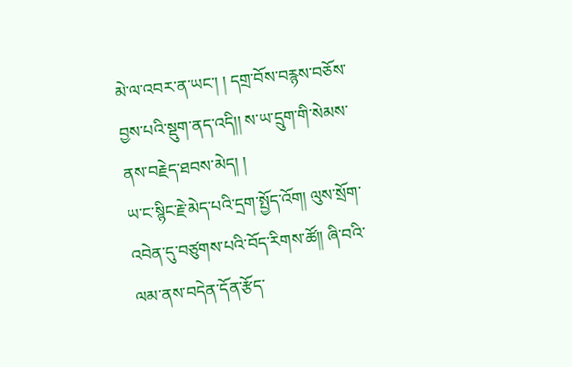མེ་ལ་འབར་ན་ཡང་། ། དགྲ་བོས་བརྙས་བཅོས་བྱས་པའི་སྡུག་ནད་འདི།། ས་ཡ་དྲུག་གི་སེམས་ནས་བརྗེད་ཐབས་མེད། །
ཡ་ང་སྙིང་རྗེ་མེད་པའི་དྲག་སྤྱོད་འོག། ལུས་སྲོག་འབེན་དུ་བཙུགས་པའི་བོད་རིགས་ཚོ༎ ཞི་བའི་ལམ་ནས་བདེན་དོན་རྩོད་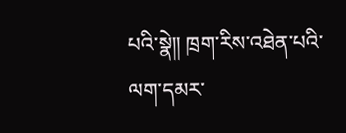པའི་སྣེ༎ ཁྲག་རིས་འཐེན་པའི་ལག་དམར་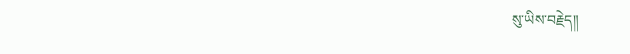སུ་ཡིས་བརྗེད༎